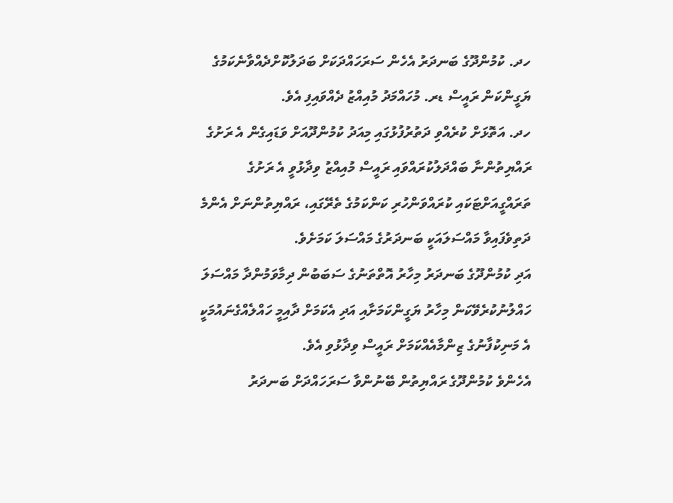ހދ. ކުމުންދޫގެ ބަނދަރު އެހެން ސަރަހައްދަކަށް ބަދަލުކޮށްދެއްވާނެކަމުގެ ޔަގީންކަން ރައީސް ޑރ. މުހައްމަދު މުއިއްޒު ދެއްވައިފި އެވެ.
ހދ. އަތޮޅަށް ކުރެއްވި ދަތުރުފުޅުގައި މިއަދު ކުމުންދޫއަށް ވަޑައިގެން އެ ރަށުގެ ރައްޔިތުންނާ ބައްދަލުކުރައްވައި ރައީސް މުއިއްޒު ވިދާޅުވީ އެ ރަށުގެ ތަރައްގީއަށްޓަކައި ކުރައްވަންހުރި ކަންކަމުގެ ތެރޭގައި، ރައްޔިތުންނަށް އެންމެ ދަތިވެފައިވާ މައްސަލައަކީ ބަނދަރުގެ މައްސަލަ ކަމަށެވެ.
އަދި ކުމުންދޫގެ ބަނދަރު މިހާރު އޮތްތަނުގެ ސަބަބުން ދިމާވަމުންދާ މައްސަލަ ހައްލުނުކުރެވޭކަން މިހާރު ޔަގީންކަމަށާއި އަދި އެކަމަށް ދާއިމީ ހައްލެއްގެނައުމަކީ އެ މަނިކުފާނުގެ ޒިންމާއެއްކަމަށް ރައީސް ވިދާޅުވި އެވެ.
އެހެންވެ ކުމުންދޫގެ ރައްޔިތުން ބޭނުންވާ ސަރަހައްދަށް ބަނދަރު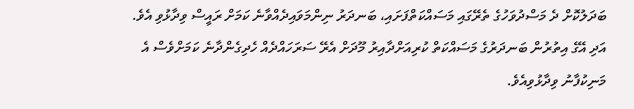ބަދަލުކޮށް ދެ މަސްދުވަހުގެ ތެރޭގައި މަސައްކަތްފަށައި، ބަނދަރު ނިންމަވައިދެއްވާނެ ކަމަށް ރައީސް ވިދާޅުވި އެވެ.
އަދި އޭގެ އިތުރުން ބަނދަރުގެ މަސައްކަތް ކުރިއަށްދާއިރު މޫދަށް އެރޭ ސަރަހައްދެއް ހެދިގެންދާނެ ކަމަށްވެސް އެ މަނިކުފާނު ވިދާޅުވިއެވެ.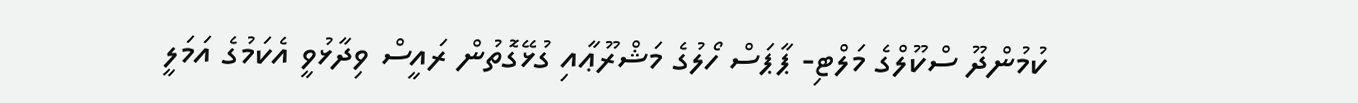ކުމުންދޫ ސްކޫލްގެ މަލްޓި- ޕާޕަސް ހޯލުގެ މަޝްރޫޢާއި ގުޅޭގޮތުން ރައީސް ވިދާޅުވީ އެކަމުގެ އަމަލީ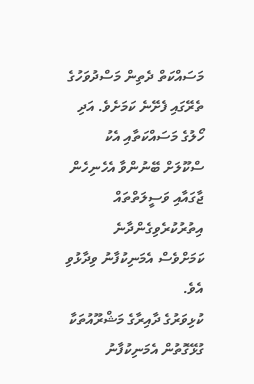މަސައްކަތް ދެތިން މަސްދުވަހުގެ ތެރޭގައި ފެށޭނެ ކަމަށެވެ. އަދި ހޯލުގެ މަސައްކަތާއި އެކު ސްކޫލަށް ބޭނުންވާ އެހެނިހެން ޖާގައާއި ވަސީލަތްތައް އިތުރުކުރެވިގެންދާނެ ކަމަށްވެސް އެމަނިކުފާނު ވިދާޅުވި އެވެ.
ކުޅިވަރުގެ ދާއިރާގެ މަޝްރޫއުތަކާ ގުޅޭގޮތުން އެމަނިކުފާނު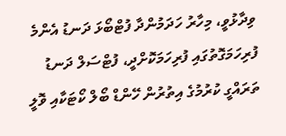ވިދާޅުވީ، މިހާރު ހަދަމުންދާ ފުޓްބޯޅަ ދަނޑު އެންމެ ފުރިހަމަގޮތުގައި ފުރިހަމަކޮށްދީ، ފުޓްސަލް ދަނޑު ތަރައްގީ ކުރުމުގެ އިތުރުން ހޭންޑް ބޯލް ކޯޓަކާއި ވޮލީ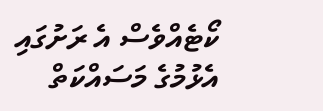ކޯޓެއްވެސް އެ ރަށުގައި އެޅުމުގެ މަސައްކަތް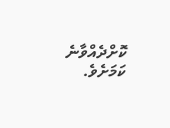ކޮށްދެއްވާނެ ކަމަށެވެ.